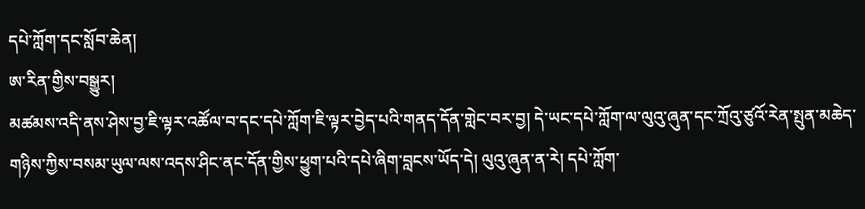དཔེ་ཀློག་དང་སློབ་ཆེན།
ཨ་རིན་གྱིས་བསྒྱུར།
མཚམས་འདི་ནས་ཤེས་བྱ་ཇི་ལྟར་འཚོལ་བ་དང་དཔེ་ཀློག་ཇི་ལྟར་བྱེད་པའི་གནད་དོན་གླེང་བར་བྱ། དེ་ཡང་དཔེ་ཀློག་ལ་ལུའུ་ཞུན་དང་ཀྲོའུ་ཙུའོ་རེན་སྤུན་མཆེད་གཉིས་ཀྱིས་བསམ་ཡུལ་ལས་འདས་ཤིང་ནང་དོན་གྱིས་ཕྱུག་པའི་དཔེ་ཞིག་བླངས་ཡོད་དེ། ལུའུ་ཞུན་ན་རེ། དཔེ་ཀློག་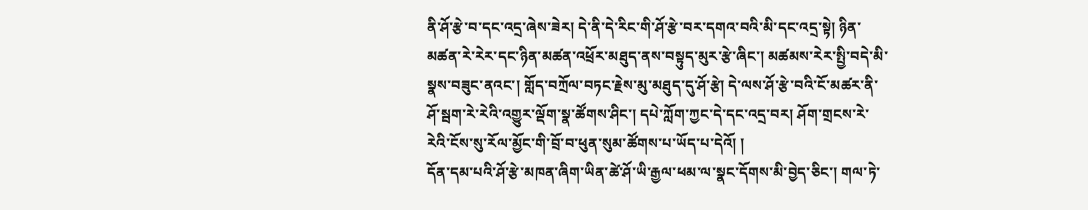ནི་ཤོ་རྩེ་བ་དང་འདྲ་ཞེས་ཟེར། དེ་ནི་དེ་རིང་གི་ཤོ་རྩེ་བར་དགའ་བའི་མི་དང་འདྲ་སྟེ། ཉིན་མཚན་རེ་རེར་དང་ཉིན་མཚན་འཕྲོར་མཐུད་ནས་བསྟུད་མུར་རྩེ་ཞིང་། མཚམས་རེར་སྤྱི་བདེ་མི་སྣས་བཟུང་ནའང་། གློད་བཀྲོལ་བཏང་རྗེས་མུ་མཐུད་དུ་ཤོ་རྩེ། དེ་ལས་ཤོ་རྩེ་བའི་ངོ་མཚར་ནི་ཤོ་སྦག་རེ་རེའི་འགྱུར་ལྡོག་སྣ་ཚོགས་ཤིང་། དཔེ་ཀློག་ཀྱང་དེ་དང་འདྲ་བར། ཤོག་གྲངས་རེ་རེའི་ངོས་སུ་རོལ་མྱོང་གི་བྲོ་བ་ཕུན་སུམ་ཚོགས་པ་ཡོད་པ་དེའོ། །
དོན་དམ་པའི་ཤོ་རྩེ་མཁན་ཞིག་ཡིན་ཚེ་ཤོ་ཡི་རྒྱལ་ཕམ་ལ་སྣང་དོགས་མི་བྱེད་ཅིང་། གལ་ཏེ་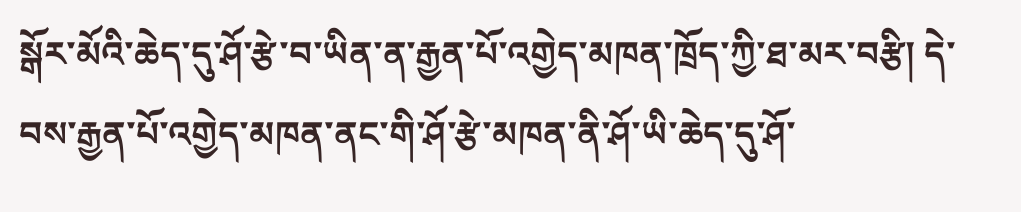སྒོར་མོའི་ཆེད་དུ་ཤོ་རྩེ་བ་ཡིན་ན་རྒྱན་པོ་འགྱེད་མཁན་ཁྲོད་ཀྱི་ཐ་མར་བརྩི། དེ་བས་རྒྱན་པོ་འགྱེད་མཁན་ནང་གི་ཤོ་རྩེ་མཁན་ནི་ཤོ་ཡི་ཆེད་དུ་ཤོ་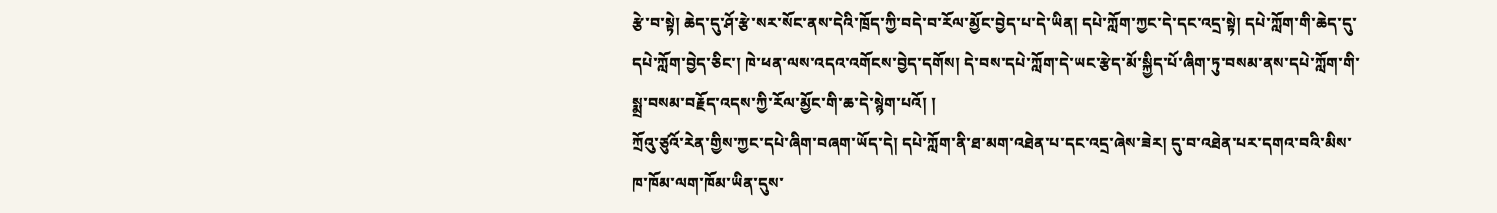རྩེ་བ་སྟེ། ཆེད་དུ་ཤོ་རྩེ་སར་སོང་ནས་དེའི་ཁྲོད་ཀྱི་བདེ་བ་རོལ་མྱོང་བྱེད་པ་དེ་ཡིན། དཔེ་ཀློག་ཀྱང་དེ་དང་འདྲ་སྟེ། དཔེ་ཀློག་གི་ཆེད་དུ་དཔེ་ཀློག་བྱེད་ཅིང་། ཁེ་ཕན་ལས་འདའ་འགོངས་བྱེད་དགོས། དེ་བས་དཔེ་ཀློག་དེ་ཡང་རྩེད་མོ་སྐྱིད་པོ་ཞིག་ཏུ་བསམ་ནས་དཔེ་ཀློག་གི་སྨྲ་བསམ་བརྗོད་འདས་ཀྱི་རོལ་མྱོང་གི་ཆ་དེ་སྙེག་པའོ། །
ཀྲོའུ་ཙུའོ་རེན་གྱིས་ཀྱང་དཔེ་ཞིག་བཞག་ཡོད་དེ། དཔེ་ཀློག་ནི་ཐ་མག་འཐེན་པ་དང་འདྲ་ཞེས་ཟེར། དུ་བ་འཐེན་པར་དགའ་བའི་མིས་ཁ་ཁོམ་ལག་ཁོམ་ཡིན་དུས་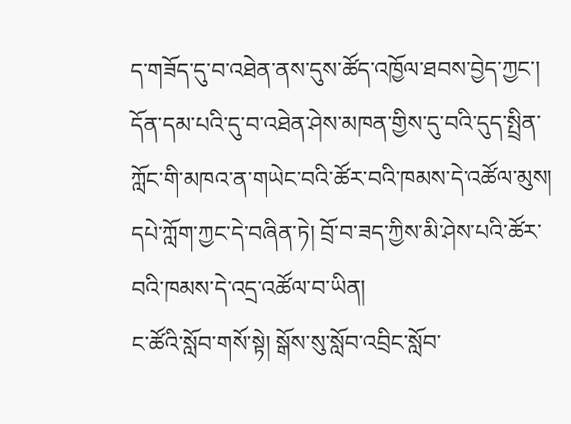ད་གཟོད་དུ་བ་འཐེན་ནས་དུས་ཚོད་འཁྱོལ་ཐབས་བྱེད་ཀྱང་། དོན་དམ་པའི་དུ་བ་འཐེན་ཤེས་མཁན་གྱིས་དུ་བའི་དུད་སྤྲིན་ཀློང་གི་མཁའ་ན་གཡེང་བའི་ཚོར་བའི་ཁམས་དེ་འཚོལ་མུས། དཔེ་ཀློག་ཀྱང་དེ་བཞིན་ཏེ། བྲོ་བ་ཟད་ཀྱིས་མི་ཤེས་པའི་ཚོར་བའི་ཁམས་དེ་འདྲ་འཚོལ་བ་ཡིན།
ང་ཚོའི་སློབ་གསོ་སྟེ། སྒོས་སུ་སློབ་འབྲིང་སློབ་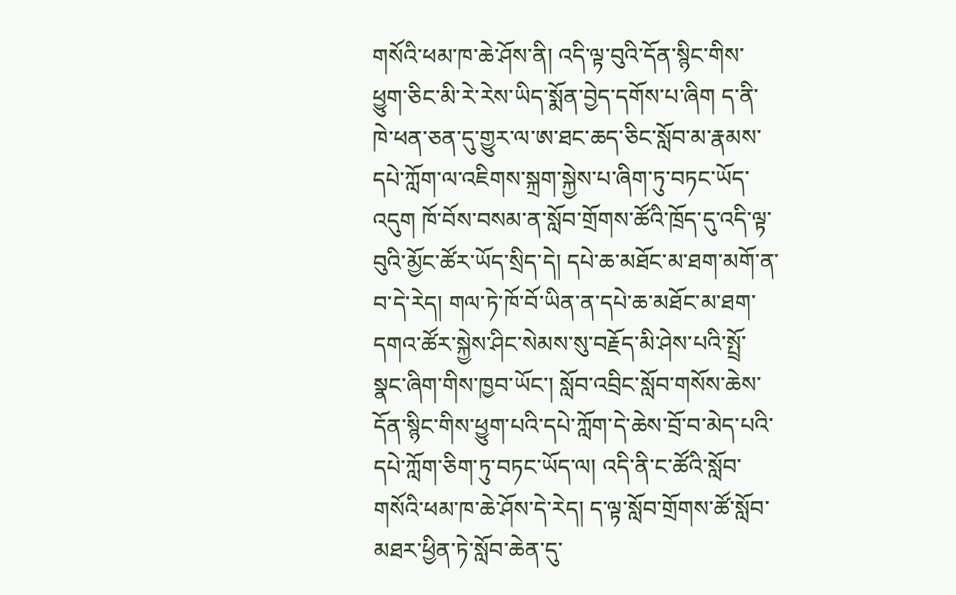གསོའི་ཕམ་ཁ་ཆེ་ཤོས་ནི། འདི་ལྟ་བུའི་དོན་སྙིང་གིས་ཕྱུག་ཅིང་མི་རེ་རེས་ཡིད་སྨོན་བྱེད་དགོས་པ་ཞིག ད་ནི་ཁེ་ཕན་ཅན་དུ་གྱུར་ལ་ཨ་ཐང་ཆད་ཅིང་སློབ་མ་རྣམས་དཔེ་ཀློག་ལ་འཇིགས་སྐྲག་སྐྱེས་པ་ཞིག་ཏུ་བཏང་ཡོད་འདུག ཁོ་བོས་བསམ་ན་སློབ་གྲོགས་ཚོའི་ཁྲོད་དུ་འདི་ལྟ་བུའི་མྱོང་ཚོར་ཡོད་སྲིད་དེ། དཔེ་ཆ་མཐོང་མ་ཐག་མགོ་ན་བ་དེ་རེད། གལ་ཏེ་ཁོ་བོ་ཡིན་ན་དཔེ་ཆ་མཐོང་མ་ཐག་དགའ་ཚོར་སྐྱེས་ཤིང་སེམས་སུ་བརྗོད་མི་ཤེས་པའི་སྤྲོ་སྣང་ཞིག་གིས་ཁྱབ་ཡོང་། སློབ་འབྲིང་སློབ་གསོས་ཆེས་དོན་སྙིང་གིས་ཕྱུག་པའི་དཔེ་ཀློག་དེ་ཆེས་བྲོ་བ་མེད་པའི་དཔེ་ཀློག་ཅིག་ཏུ་བཏང་ཡོད་ལ། འདི་ནི་ང་ཚོའི་སློབ་གསོའི་ཕམ་ཁ་ཆེ་ཤོས་དེ་རེད། ད་ལྟ་སློབ་གྲོགས་ཚོ་སློབ་མཐར་ཕྱིན་ཏེ་སློབ་ཆེན་དུ་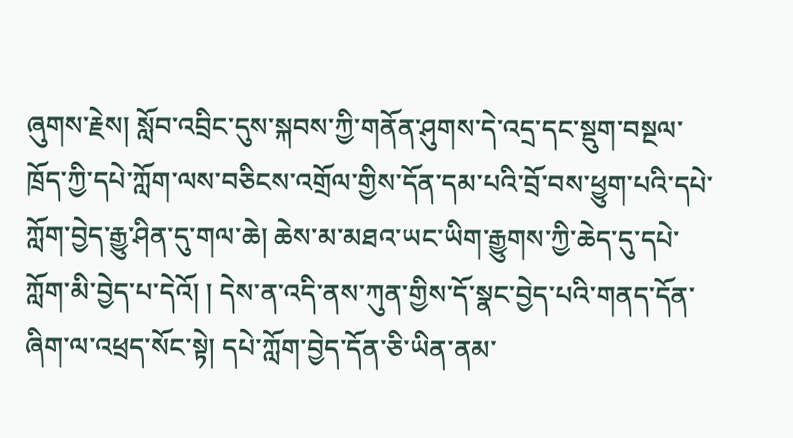ཞུགས་རྗེས། སློབ་འབྲིང་དུས་སྐབས་ཀྱི་གནོན་ཤུགས་དེ་འདྲ་དང་སྡུག་བསྔལ་ཁྲོད་ཀྱི་དཔེ་ཀློག་ལས་བཅིངས་འགྲོལ་གྱིས་དོན་དམ་པའི་བྲོ་བས་ཕྱུག་པའི་དཔེ་ཀློག་བྱེད་རྒྱུ་ཤིན་དུ་གལ་ཆེ། ཆེས་མ་མཐའ་ཡང་ཡིག་རྒྱུགས་ཀྱི་ཆེད་དུ་དཔེ་ཀློག་མི་བྱེད་པ་དེའོ། ། དེས་ན་འདི་ནས་ཀུན་གྱིས་དོ་སྣང་བྱེད་པའི་གནད་དོན་ཞིག་ལ་འཕྲད་སོང་སྟེ། དཔེ་ཀློག་བྱེད་དོན་ཅི་ཡིན་ནམ་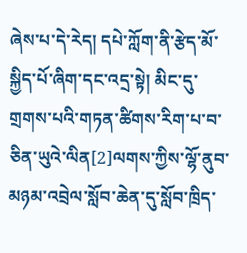ཞེས་པ་དེ་རེད། དཔེ་ཀློག་ནི་རྩེད་མོ་སྐྱིད་པོ་ཞིག་དང་འདྲ་སྟེ། མིང་དུ་གྲགས་པའི་གཏན་ཚིགས་རིག་པ་བ་ཅིན་ཡུའེ་ལིན[2]ལགས་ཀྱིས་ལྷོ་ནུབ་མཉམ་འབྲེལ་སློབ་ཆེན་དུ་སློབ་ཁྲིད་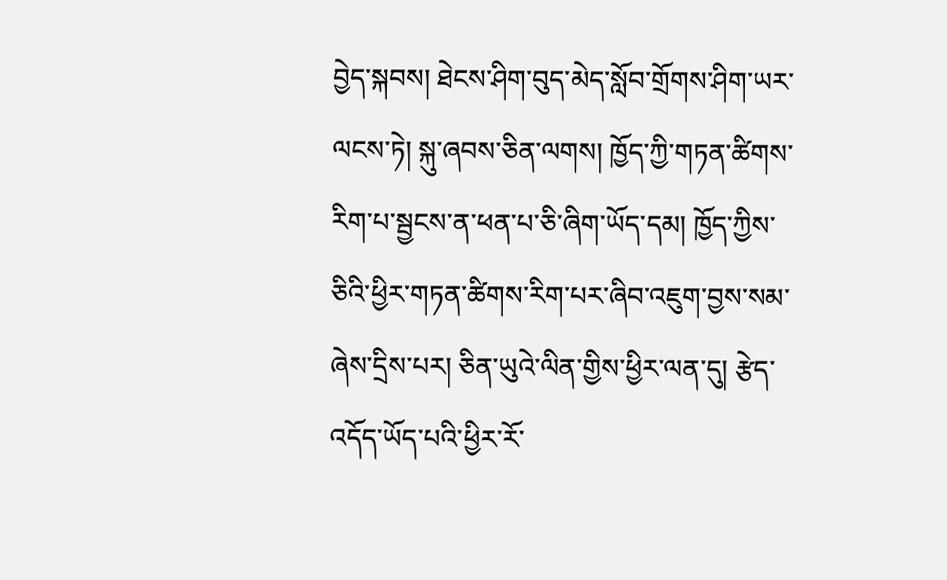བྱེད་སྐབས། ཐེངས་ཤིག་བུད་མེད་སློབ་གྲོགས་ཤིག་ཡར་ལངས་ཏེ། སྐུ་ཞབས་ཅིན་ལགས། ཁྱོད་ཀྱི་གཏན་ཚིགས་རིག་པ་སྦྱངས་ན་ཕན་པ་ཅི་ཞིག་ཡོད་དམ། ཁྱོད་ཀྱིས་ཅིའི་ཕྱིར་གཏན་ཚིགས་རིག་པར་ཞིབ་འཇུག་བྱས་སམ་ཞེས་དྲིས་པར། ཅིན་ཡུའེ་ལིན་གྱིས་ཕྱིར་ལན་དུ། རྩེད་འདོད་ཡོད་པའི་ཕྱིར་རོ་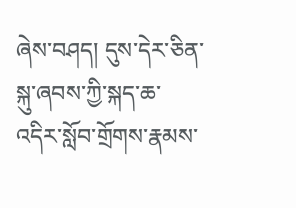ཞེས་བཤད། དུས་དེར་ཅིན་སྐུ་ཞབས་ཀྱི་སྐད་ཆ་འདིར་སློབ་གྲོགས་རྣམས་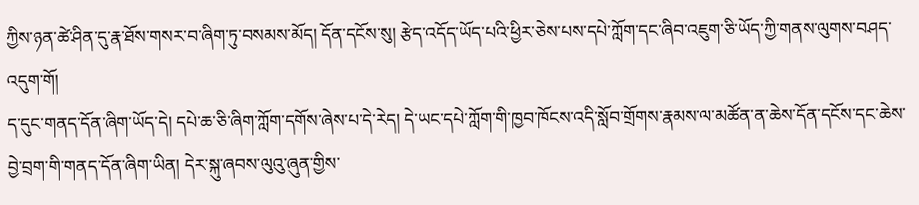ཀྱིས་ཉན་ཚེ་ཤིན་དུ་རྣ་ཐོས་གསར་བ་ཞིག་ཏུ་བསམས་མོད། དོན་དངོས་སུ། རྩེད་འདོད་ཡོད་པའི་ཕྱིར་ཅེས་པས་དཔེ་ཀློག་དང་ཞིབ་འཇུག་ཅི་ཡོད་ཀྱི་གནས་ལུགས་བཤད་འདུག་གོ།
ད་དུང་གནད་དོན་ཞིག་ཡོད་དེ། དཔེ་ཆ་ཅི་ཞིག་ཀློག་དགོས་ཞེས་པ་དེ་རེད། དེ་ཡང་དཔེ་ཀློག་གི་ཁྱབ་ཁོངས་འདི་སློབ་གྲོགས་རྣམས་ལ་མཚོན་ན་ཆེས་དོན་དངོས་དང་ཆེས་བྱེ་བྲག་གི་གནད་དོན་ཞིག་ཡིན། དེར་སྐུ་ཞབས་ལུའུ་ཞུན་གྱིས་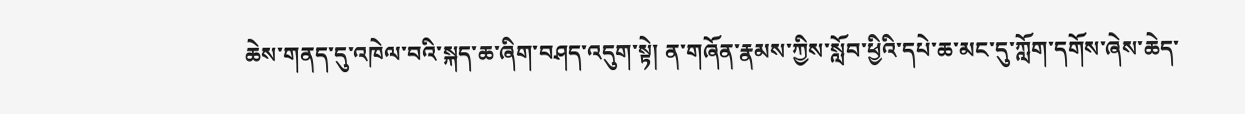ཆེས་གནད་དུ་འཁེལ་བའི་སྐད་ཆ་ཞིག་བཤད་འདུག་སྟེ། ན་གཞོན་རྣམས་ཀྱིས་སློབ་ཕྱིའི་དཔེ་ཆ་མང་དུ་ཀློག་དགོས་ཞེས་ཆེད་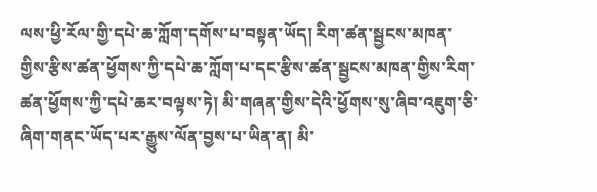ལས་ཕྱི་རོལ་གྱི་དཔེ་ཆ་ཀློག་དགོས་པ་བསྟན་ཡོད། རིག་ཚན་སྦྱངས་མཁན་གྱིས་རྩིས་ཚན་ཕྱོགས་ཀྱི་དཔེ་ཆ་ཀློག་པ་དང་རྩིས་ཚན་སྦྱངས་མཁན་གྱིས་རིག་ཚན་ཕྱོགས་ཀྱི་དཔེ་ཆར་བལྟས་ཏེ། མི་གཞན་གྱིས་དེའི་ཕྱོགས་སུ་ཞིབ་འཇུག་ཅི་ཞིག་གནང་ཡོད་པར་རྒྱུས་ལོན་བྱས་པ་ཡིན་ན། མི་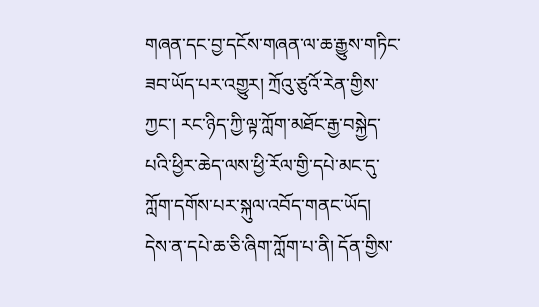གཞན་དང་བྱ་དངོས་གཞན་ལ་ཆ་རྒྱུས་གཏིང་ཟབ་ཡོད་པར་འགྱུར། ཀྲོའུ་ཙུའོ་རེན་གྱིས་ཀྱང་། རང་ཉིད་ཀྱི་ལྟ་ཀློག་མཐོང་རྒྱ་བསྐྱེད་པའི་ཕྱིར་ཆེད་ལས་ཕྱི་རོལ་གྱི་དཔེ་མང་དུ་ཀློག་དགོས་པར་སྐུལ་འབོད་གནང་ཡོད།
དེས་ན་དཔེ་ཆ་ཅི་ཞིག་ཀློག་པ་ནི། དོན་གྱིས་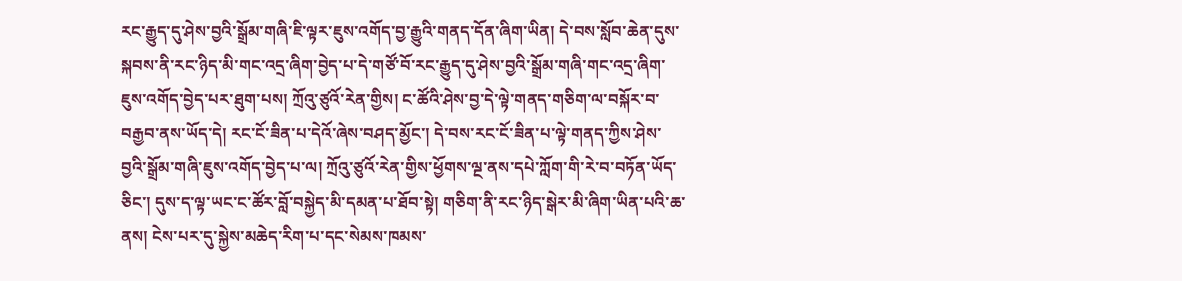རང་རྒྱུད་དུ་ཤེས་བྱའི་སྒྲོམ་གཞི་ཇི་ལྟར་ཇུས་འགོད་བྱ་རྒྱུའི་གནད་དོན་ཞིག་ཡིན། དེ་བས་སློབ་ཆེན་དུས་སྐབས་ནི་རང་ཉིད་མི་གང་འདྲ་ཞིག་བྱེད་པ་དེ་གཙོ་བོ་རང་རྒྱུད་དུ་ཤེས་བྱའི་སྒྲོམ་གཞི་གང་འདྲ་ཞིག་ཇུས་འགོད་བྱེད་པར་ཐུག་པས། ཀྲོའུ་ཙུའོ་རེན་གྱིས། ང་ཚོའི་ཤེས་བྱ་དེ་ལྟེ་གནད་གཅིག་ལ་བསྐོར་བ་བརྒྱབ་ནས་ཡོད་དེ། རང་ངོ་ཟིན་པ་དེའོ་ཞེས་བཤད་མྱོང་། དེ་བས་རང་ངོ་ཟིན་པ་ལྟེ་གནད་ཀྱིས་ཤེས་བྱའི་སྒྲོམ་གཞི་ཇུས་འགོད་བྱེད་པ་ལ། ཀྲོའུ་ཙུའོ་རེན་གྱིས་ཕྱོགས་ལྔ་ནས་དཔེ་ཀློག་གི་རེ་བ་བཏོན་ཡོད་ཅིང་། དུས་ད་ལྟ་ཡང་ང་ཚོར་བློ་བསྐྱེད་མི་དམན་པ་ཐོབ་སྟེ། གཅིག་ནི་རང་ཉིད་སྒེར་མི་ཞིག་ཡིན་པའི་ཆ་ནས། ངེས་པར་དུ་སྐྱེས་མཆེད་རིག་པ་དང་སེམས་ཁམས་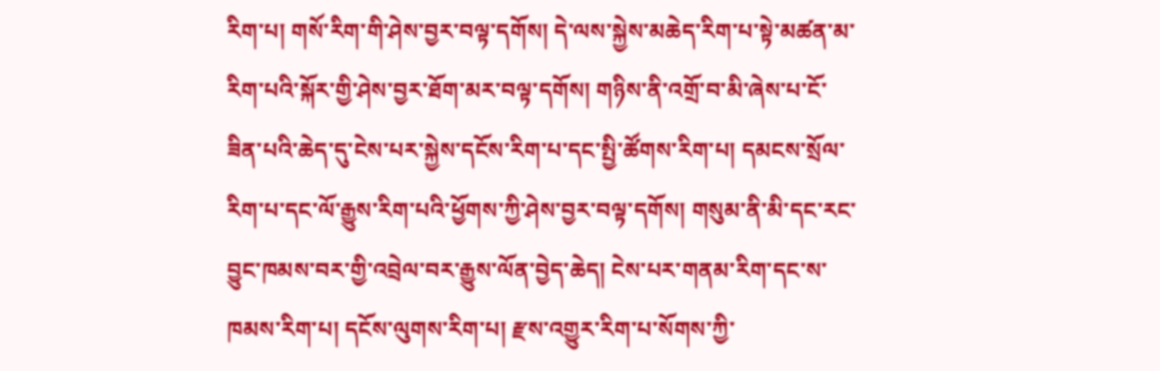རིག་པ། གསོ་རིག་གི་ཤེས་བྱར་བལྟ་དགོས། དེ་ལས་སྐྱེས་མཆེད་རིག་པ་སྟེ་མཚན་མ་རིག་པའི་སྐོར་གྱི་ཤེས་བྱར་ཐོག་མར་བལྟ་དགོས། གཉིས་ནི་འགྲོ་བ་མི་ཞེས་པ་ངོ་ཟིན་པའི་ཆེད་དུ་ངེས་པར་སྐྱེས་དངོས་རིག་པ་དང་སྤྱི་ཚོགས་རིག་པ། དམངས་སྲོལ་རིག་པ་དང་ལོ་རྒྱུས་རིག་པའི་ཕྱོགས་ཀྱི་ཤེས་བྱར་བལྟ་དགོས། གསུམ་ནི་མི་དང་རང་བྱུང་ཁམས་བར་གྱི་འབྲེལ་བར་རྒྱུས་ལོན་བྱེད་ཆེད། ངེས་པར་གནམ་རིག་དང་ས་ཁམས་རིག་པ། དངོས་ལུགས་རིག་པ། རྫས་འགྱུར་རིག་པ་སོགས་ཀྱི་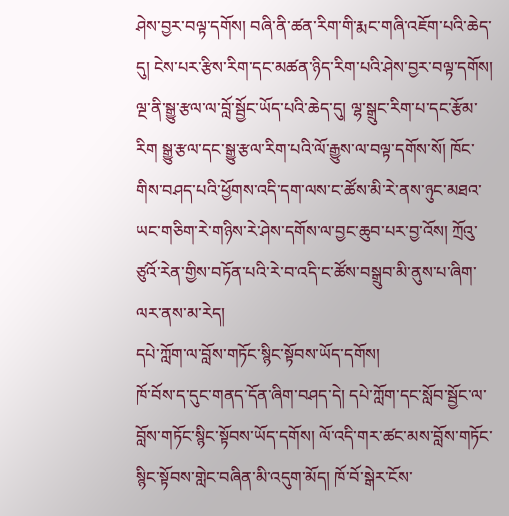ཤེས་བྱར་བལྟ་དགོས། བཞི་ནི་ཚན་རིག་གི་རྨང་གཞི་འཇོག་པའི་ཆེད་དུ། ངེས་པར་རྩིས་རིག་དང་མཚན་ཉིད་རིག་པའི་ཤེས་བྱར་བལྟ་དགོས། ལྔ་ནི་སྒྱུ་རྩལ་ལ་བློ་སྦྱོང་ཡོད་པའི་ཆེད་དུ། ལྷ་སྒྲུང་རིག་པ་དང་རྩོམ་རིག སྒྱུ་རྩལ་དང་སྒྱུ་རྩལ་རིག་པའི་ལོ་རྒྱུས་ལ་བལྟ་དགོས་སོ། ཁོང་གིས་བཤད་པའི་ཕྱོགས་འདི་དག་ལས་ང་ཚོས་མི་རེ་ནས་ཉུང་མཐའ་ཡང་གཅིག་རེ་གཉིས་རེ་ཤེས་དགོས་ལ་བྱང་ཆུབ་པར་བྱ་འོས། ཀྲོའུ་ཙུའོ་རེན་གྱིས་བཏོན་པའི་རེ་བ་འདི་ང་ཚོས་བསྒྲུབ་མི་ནུས་པ་ཞིག་ལར་ནས་མ་རེད།
དཔེ་ཀློག་ལ་བློས་གཏོང་སྙིང་སྟོབས་ཡོད་དགོས།
ཁོ་བོས་ད་དུང་གནད་དོན་ཞིག་བཤད་དེ། དཔེ་ཀློག་དང་སློབ་སྦྱོང་ལ་བློས་གཏོང་སྙིང་སྟོབས་ཡོད་དགོས། ལོ་འདི་གར་ཚང་མས་བློས་གཏོང་སྙིང་སྟོབས་གླེང་བཞིན་མི་འདུག་མོད། ཁོ་བོ་སྒེར་ངོས་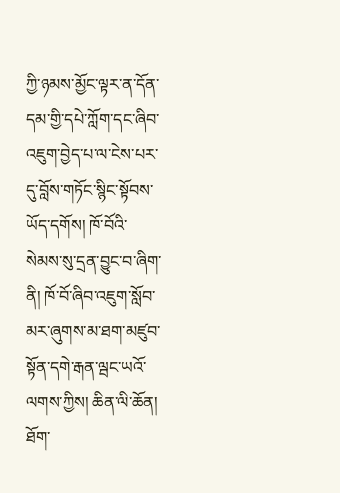ཀྱི་ཉམས་མྱོང་ལྟར་ན་དོན་དམ་གྱི་དཔེ་ཀློག་དང་ཞིབ་འཇུག་བྱེད་པ་ལ་ངེས་པར་དུ་བློས་གཏོང་སྙིང་སྟོབས་ཡོད་དགོས། ཁོ་བོའི་སེམས་སུ་དྲན་བྱུང་བ་ཞིག་ནི། ཁོ་བོ་ཞིབ་འཇུག་སློབ་མར་ཞུགས་མ་ཐག་མཛུབ་སྟོན་དགེ་རྒན་ལྦང་ཡའོ་ལགས་ཀྱིས། ཆིན་ལི་ཆོན། ཐོག་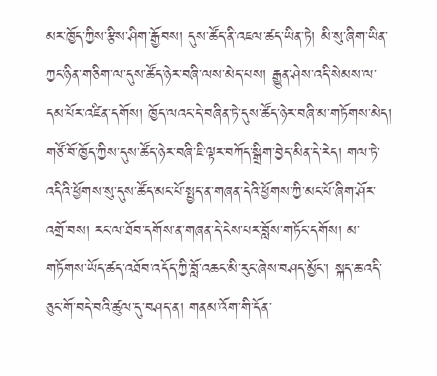མར་ཁྱོད་ཀྱིས་རྩིས་ཤིག་རྒྱོབས། དུས་ཚོད་ནི་འཇལ་ཚད་ཡིན་ཏེ། མི་སུ་ཞིག་ཡིན་ཀྱང་ཉིན་གཅིག་ལ་དུས་ཚོད་ཉེར་བཞི་ལས་མེད་པས། རྒྱུན་ཤེས་འདི་སེམས་ལ་དམ་པོར་འཛིན་དགོས། ཁྱོད་ལའང་དེ་བཞིན་ཏེ་དུས་ཚོད་ཉེར་བཞི་མ་གཏོགས་མེད། གཙོ་བོ་ཁྱོད་ཀྱིས་དུས་ཚོད་ཉེར་བཞི་ཇི་ལྟར་བཀོད་སྒྲིག་བྱེད་མིན་དེ་རེད། གལ་ཏེ་འདིའི་ཕྱོགས་སུ་དུས་ཚོད་མང་པོ་སྤྱད་ན་གཞན་དེའི་ཕྱོགས་ཀྱི་མང་པོ་ཞིག་ཤོར་འགྲོ་བས། རང་ལ་ཐོབ་དགོས་ན་གཞན་དེ་ངེས་པར་བློས་གཏོང་དགོས། མ་གཏོགས་ཡོད་ཚད་འཐོབ་འདོད་ཀྱི་བློ་འཆང་མི་རུང་ཞེས་བཤད་མྱོང་། སྐད་ཆ་འདི་ཅུང་གོ་བདེ་བའི་ཚུལ་དུ་བཤད་ན། གནམ་འོག་གི་དོན་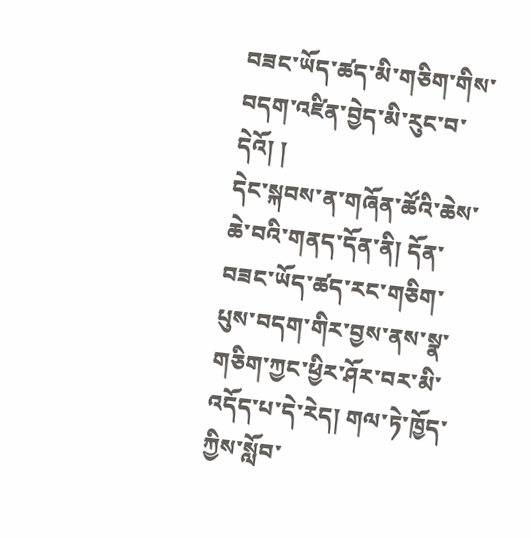བཟང་ཡོད་ཚད་མི་གཅིག་གིས་བདག་འཛིན་བྱེད་མི་རུང་བ་དེའོ། །
དེང་སྐབས་ན་གཞོན་ཚོའི་ཆེས་ཆེ་བའི་གནད་དོན་ནི། དོན་བཟང་ཡོད་ཚད་རང་གཅིག་པུས་བདག་གིར་བྱས་ནས་སྣ་གཅིག་ཀྱང་ཕྱིར་ཤོར་བར་མི་འདོད་པ་དེ་རེད། གལ་ཏེ་ཁྱོད་ཀྱིས་སློབ་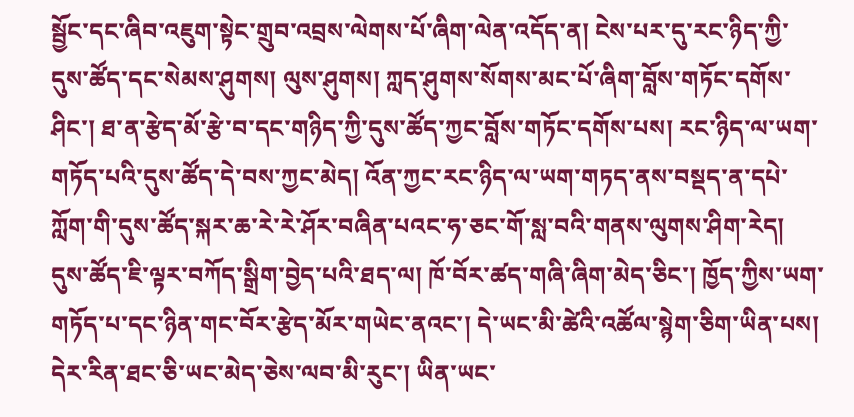སྦྱོང་དང་ཞིབ་འཇུག་སྟེང་གྲུབ་འབྲས་ལེགས་པོ་ཞིག་ལེན་འདོད་ན། ངེས་པར་དུ་རང་ཉིད་ཀྱི་དུས་ཚོད་དང་སེམས་ཤུགས། ལུས་ཤུགས། ཀླད་ཤུགས་སོགས་མང་པོ་ཞིག་བློས་གཏོང་དགོས་ཤིང་། ཐ་ན་རྩེད་མོ་རྩེ་བ་དང་གཉིད་ཀྱི་དུས་ཚོད་ཀྱང་བློས་གཏོང་དགོས་པས། རང་ཉིད་ལ་ཡག་གཏོད་པའི་དུས་ཚོད་དེ་བས་ཀྱང་མེད། འོན་ཀྱང་རང་ཉིད་ལ་ཡག་གཏད་ནས་བསྡད་ན་དཔེ་ཀློག་གི་དུས་ཚོད་སྐར་ཆ་རེ་རེ་ཤོར་བཞིན་པའང་ཧ་ཅང་གོ་སླ་བའི་གནས་ལུགས་ཤིག་རེད། དུས་ཚོད་ཇི་ལྟར་བཀོད་སྒྲིག་བྱེད་པའི་ཐད་ལ། ཁོ་བོར་ཚད་གཞི་ཞིག་མེད་ཅིང་། ཁྱོད་ཀྱིས་ཡག་གཏོད་པ་དང་ཉིན་གང་བོར་རྩེད་མོར་གཡེང་ནའང་། དེ་ཡང་མི་ཚེའི་འཚོལ་སྙེག་ཅིག་ཡིན་པས། དེར་རིན་ཐང་ཅི་ཡང་མེད་ཅེས་ལབ་མི་རུང་། ཡིན་ཡང་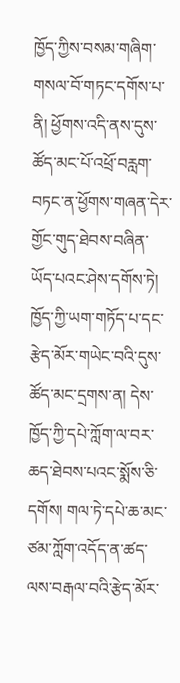ཁྱོད་ཀྱིས་བསམ་གཞིག་གསལ་བོ་གཏང་དགོས་པ་ནི། ཕྱོགས་འདི་ནས་དུས་ཚོད་མང་པོ་འཕྲོ་བརླག་བཏང་ན་ཕྱོགས་གཞན་དེར་གྱོང་གུད་ཐེབས་བཞིན་ཡོད་པའང་ཤེས་དགོས་ཏེ། ཁྱོད་ཀྱི་ཡག་གཏོད་པ་དང་རྩེད་མོར་གཡེང་བའི་དུས་ཚོད་མང་དྲགས་ན། དེས་ཁྱོད་ཀྱི་དཔེ་ཀློག་ལ་བར་ཆད་ཐེབས་པའང་སྨོས་ཅི་དགོས། གལ་ཏེ་དཔེ་ཆ་མང་ཙམ་ཀློག་འདོད་ན་ཚད་ལས་བརྒལ་བའི་རྩེད་མོར་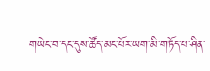གཡེང་བ་དང་དུས་ཚོད་མང་པོར་ཡག་མི་གཏོད་པ་ཤིན་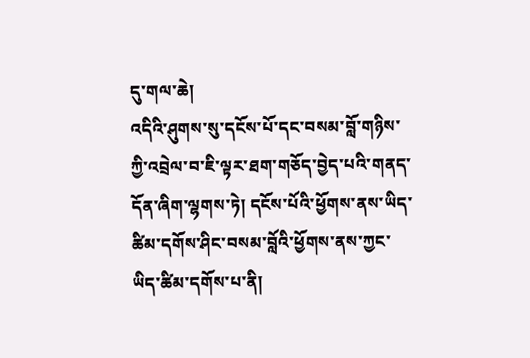དུ་གལ་ཆེ།
འདིའི་ཤུགས་སུ་དངོས་པོ་དང་བསམ་བློ་གཉིས་ཀྱི་འབྲེལ་བ་ཇི་ལྟར་ཐག་གཅོད་བྱེད་པའི་གནད་དོན་ཞིག་ལྷགས་ཏེ། དངོས་པོའི་ཕྱོགས་ནས་ཡིད་ཚིམ་དགོས་ཤིང་བསམ་བློའི་ཕྱོགས་ནས་ཀྱང་ཡིད་ཚིམ་དགོས་པ་ནི།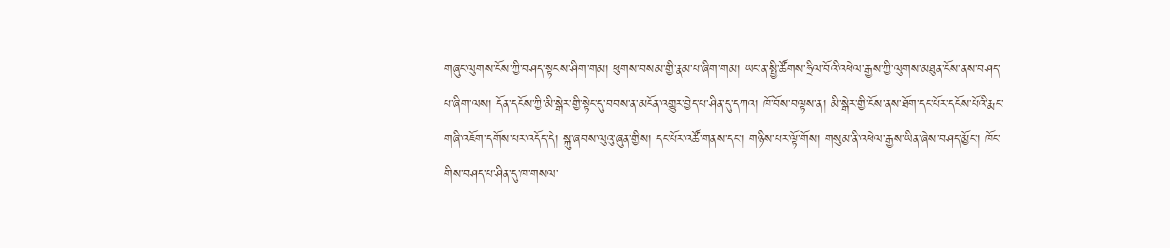གཞུང་ལུགས་ངོས་ཀྱི་བཤད་སྟངས་ཤིག་གམ། ཕུགས་བསམ་གྱི་རྣམ་པ་ཞིག་གམ། ཡང་ན་སྤྱི་ཚོགས་ཧྲིལ་བོའི་འཕེལ་རྒྱས་ཀྱི་ལུགས་མཐུན་ངོས་ནས་བཤད་པ་ཞིག་ལས། དོན་དངོས་ཀྱི་མི་སྒེར་གྱི་སྟེང་དུ་བབས་ན་མངོན་འགྱུར་བྱེད་པ་ཤིན་དུ་དཀའ། ཁོ་བོས་བལྟས་ན། མི་སྒེར་གྱི་ངོས་ནས་ཐོག་དང་པོར་དངོས་པོའི་རྨང་གཞི་འཇོག་དགོས་པར་འདོད་དེ། སྐུ་ཞབས་ལུའུ་ཞུན་གྱིས། དང་པོར་འཚོ་གནས་དང་། གཉིས་པར་ལྟོ་གོས། གསུམ་ནི་འཕེལ་རྒྱས་ཡིན་ཞེས་བཤད་མྱོང་། ཁོང་གིས་བཤད་པ་ཤིན་དུ་ཁ་གསལ་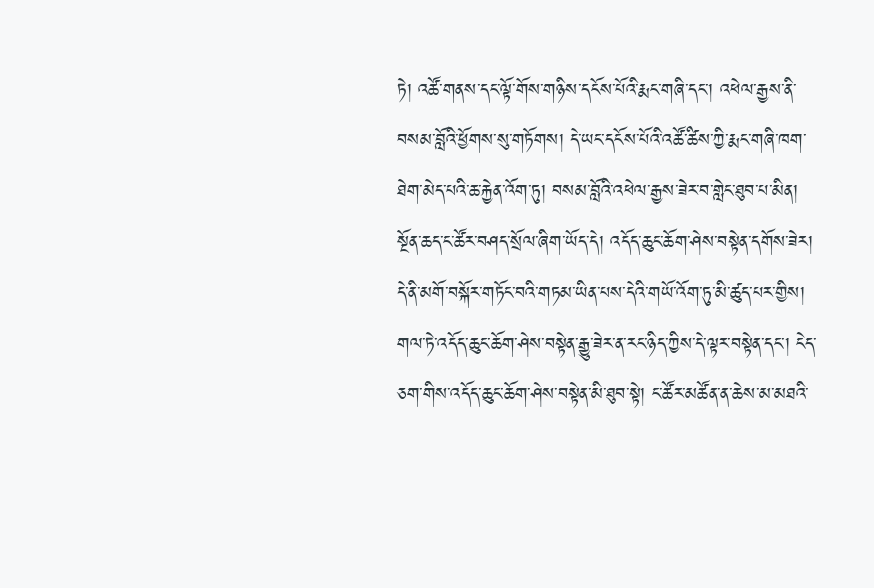ཏེ། འཚོ་གནས་དང་ལྟོ་གོས་གཉིས་དངོས་པོའི་རྨང་གཞི་དང་། འཕེལ་རྒྱས་ནི་བསམ་བློའི་ཕྱོགས་སུ་གཏོགས། དེ་ཡང་དངོས་པོའི་འཚོ་ཚིས་ཀྱི་རྨང་གཞི་ཁག་ཐེག་མེད་པའི་ཆ་རྐྱེན་འོག་ཏུ། བསམ་བློའི་འཕེལ་རྒྱས་ཟེར་བ་གླེང་ཐུབ་པ་མིན། སྔོན་ཆད་ང་ཚོར་བཤད་སྲོལ་ཞིག་ཡོད་དེ། འདོད་ཆུང་ཆོག་ཤེས་བསྟེན་དགོས་ཟེར། དེ་ནི་མགོ་བསྐོར་གཏོང་བའི་གཏམ་ཡིན་པས་དེའི་གཡོ་འོག་ཏུ་མི་ཚུད་པར་གྱིས། གལ་ཏེ་འདོད་ཆུང་ཆོག་ཤེས་བསྟེན་རྒྱུ་ཟེར་ན་རང་ཉིད་ཀྱིས་དེ་ལྟར་བསྟེན་དང་། ངེད་ཅག་གིས་འདོད་ཆུང་ཆོག་ཤེས་བསྟེན་མི་ཐུབ་སྟེ། ང་ཚོར་མཚོན་ན་ཆེས་མ་མཐའི་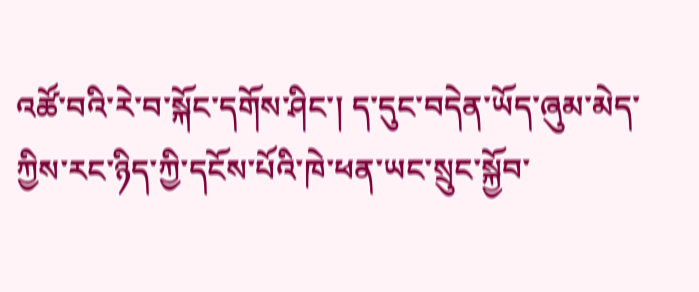འཚོ་བའི་རེ་བ་སྐོང་དགོས་ཤིང་། ད་དུང་བདེན་ཡོད་ཞུམ་མེད་ཀྱིས་རང་ཉིད་ཀྱི་དངོས་པོའི་ཁེ་ཕན་ཡང་སྲུང་སྐྱོབ་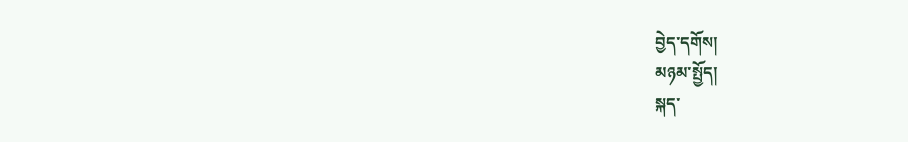བྱེད་དགོས།
མཉམ་སྤྱོད།
སྐད་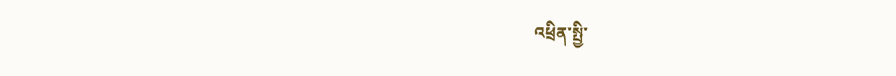འཕྲིན་སྤྱི་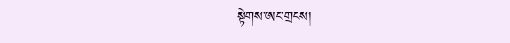སྟེགས་ཨང་གྲངས།